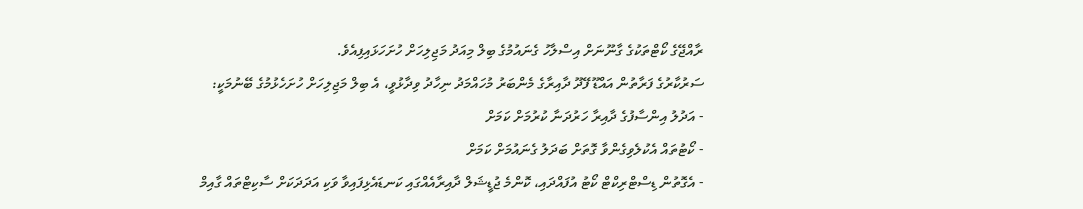ރާއްޖޭގެ ކޯޓްތަކުގެ ގާނޫނަށް އިސްލާހު ގެނައުމުގެ ބިލް މިއަދު މަޖިލިހަށް ހުށަހަޅައިފިއެވެ.
ސަރުކާރުގެ ފަރާތުން އައްޑޫ ފޭދޫ ދާއިރާގެ މެންބަރު މުހައްމަދު ނިހާދު ވިދާޅުވީ، އެ ބިލް މަޖިލިހަށް ހުށަހެޅުމުގެ ބޭނުމަކީ:
- އަދުލު އިންސާފުގެ ދާއިރާ ހަރުދަނާ ކުރުމަށް ކަމަށް
- ކޯޓުތައް އެކުލެވިގެންވާ ގޮތަށް ބަދަލު ގެނައުމަށް ކަމަށް
- އެގޮތުން ޑިސްޓްރިކްޓް ކޯޓު އުފައްދައި، ކޮންމެ ޖުޑީޝަލް ދާއިރާއެއްގައި ކަނޑައެޅިފައިވާ ވަކި އަދަދަކަށް ސާކިޓްތައް ގާއިމް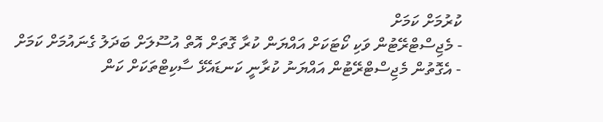ކުރުމަށް ކަމަށް
- މެޖިސްޓްރޭޓުން ވަކި ކޯޓަކަށް އައްޔަން ކުރާ ގޮތަށް އޮތް އުސޫލަށް ބަދަލު ގެނައުމަށް ކަމަށް
- އެގޮތުން މެޖިސްޓްރޭޓުން އައްޔަނު ކުރާނީ ކަނޑައެޅޭ ސާކިޓްތަކަށް ކަން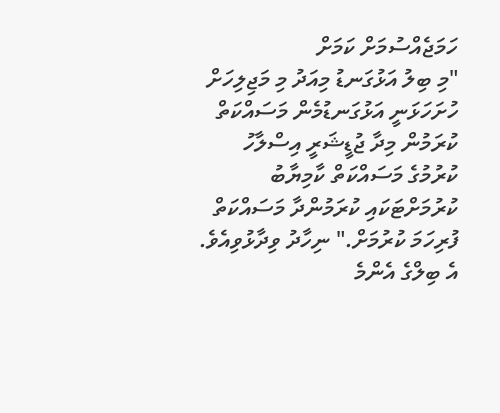ހަމަޖެއްސުމަށް ކަމަށް
"މި ބިލު އަޅުގަނޑު މިއަދު މި މަޖިލިހަށް ހުށަހަޅަނީ އަޅުގަނޑުމެން މަސައްކަތް ކުރަމުން މިދާ ޖުޑީޝަރީ އިސްލާހު ކުރުމުގެ މަސައްކަތް ކާމިޔާބު ކުރުމަށްޓަކައި ކުރަމުންދާ މަސައްކަތް ފުރިހަމަ ކުރުމަށް." ނިހާދު ވިދާޅުވިއެވެ.
އެ ބިލްގެ އެންމެ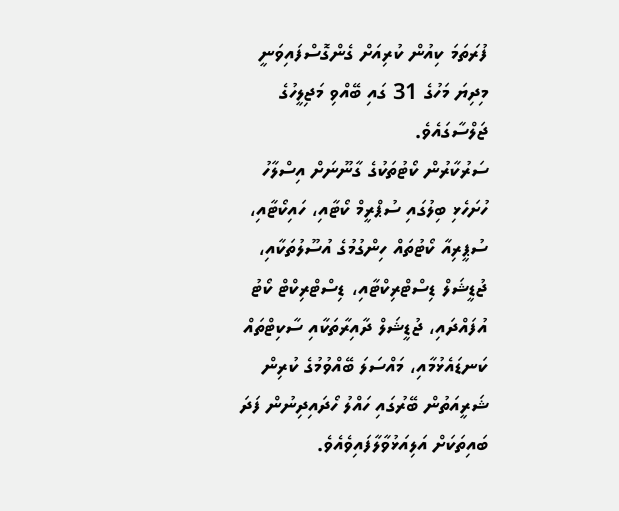ފުރަތަމަ ކިއުން ކުރިއަށް ގެންގޮސްފައިވަނީ މިދިޔަ މަހުގެ 31 ގައި ބޭއްވި މަޖިލީހުގެ ޖަލްސާގައެވެ.
ސަރުކާރުން ކޯޓުތަކުގެ ގާނޫނަށް އިސްލާހު ހުށަހެޅި ބިލުގައި ސުޕްރީމް ކޯޓާއި، ހައިކޯޓާއި، ސުޕީރިއާ ކޯޓުތައް ހިންގުމުގެ އުސޫލުތަކާއި، ޖުޑީޝަލް ޑިސްޓްރިކްޓާއި، ޑިސްޓްރިކްޓް ކޯޓު އުފައްދައި، ޖުޑީޝަލް ދާއިރާތަކާއި ސާކިޓްތައް ކަނޑައެޅުމާއި، މައްސަލަ ބޭއްވުމުގެ ކުރިން ޝަރީއަތުން ބޭރުގައި ހައްލު ހޯދައިދިނުން ފަދަ ބައިތަކަށް އަލިއަޅުވާލާފައިވެއެވެ.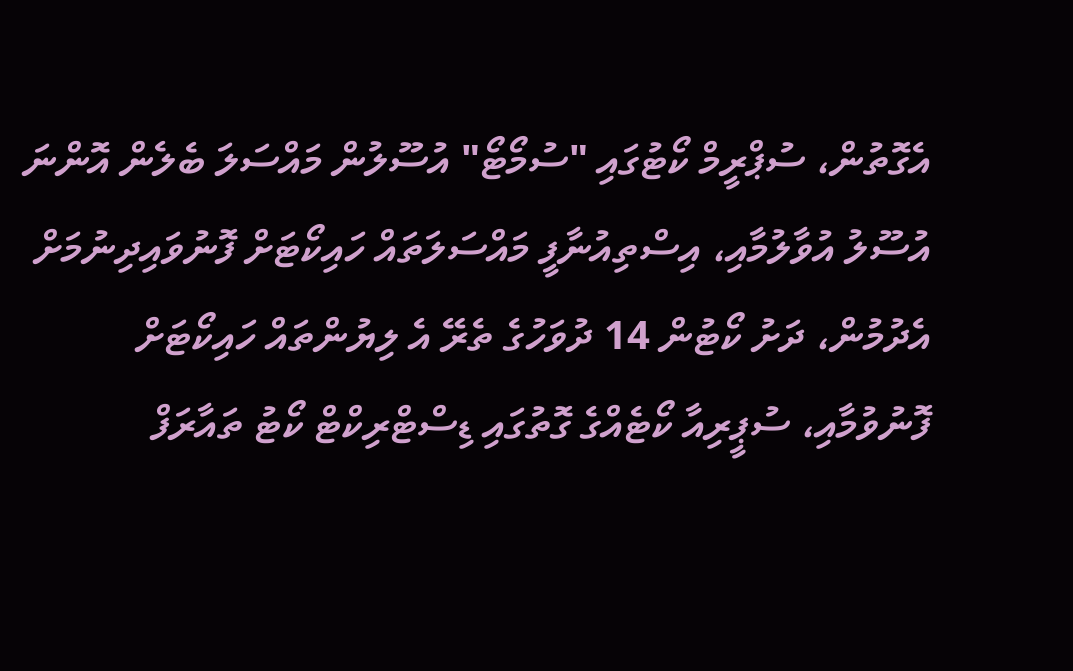އެގޮތުން، ސުޕްރީމް ކޯޓުގައި "ސުމޯޓޯ" އުސޫލުން މައްސަލަ ބެލެން އޮންނަ އުސޫލު އުވާލުމާއި، އިސްތިއުނާފީ މައްސަލަތައް ހައިކޯޓަށް ފޮނުވައިދިނުމަށް އެދުމުން، ދަށު ކޯޓުން 14 ދުވަހުގެ ތެރޭ އެ ލިޔުންތައް ހައިކޯޓަށް ފޮނުވުމާއި، ސުޕީރިއާ ކޯޓެއްގެ ގޮތުގައި ޑިސްޓްރިކްޓް ކޯޓު ތައާރަފް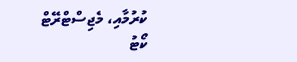ކުރުމާއި، މެޖިސްޓްރޭޓް ކޯޓު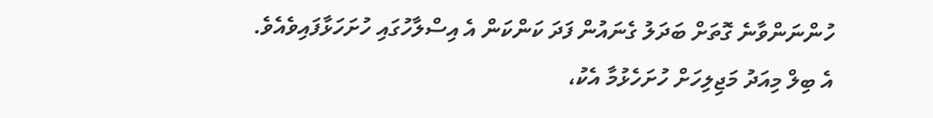ހުންނަންވާނެ ގޮތަށް ބަދަލު ގެނައުން ފަދަ ކަންކަން އެ އިސްލާހުގައި ހުށަހަޅާފައިވެއެވެ.
އެ ބިލް މިއަދު މަޖިލިހަށް ހުށަހެޅުމާ އެކު،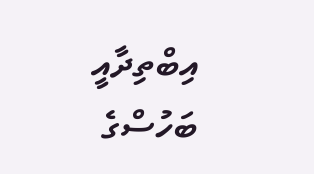އިބްތިދާއީ ބަހުސްގެ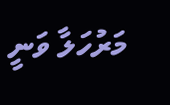މަރުހަލާ ވަނީ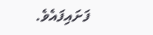ފަށައިފައެވެ.